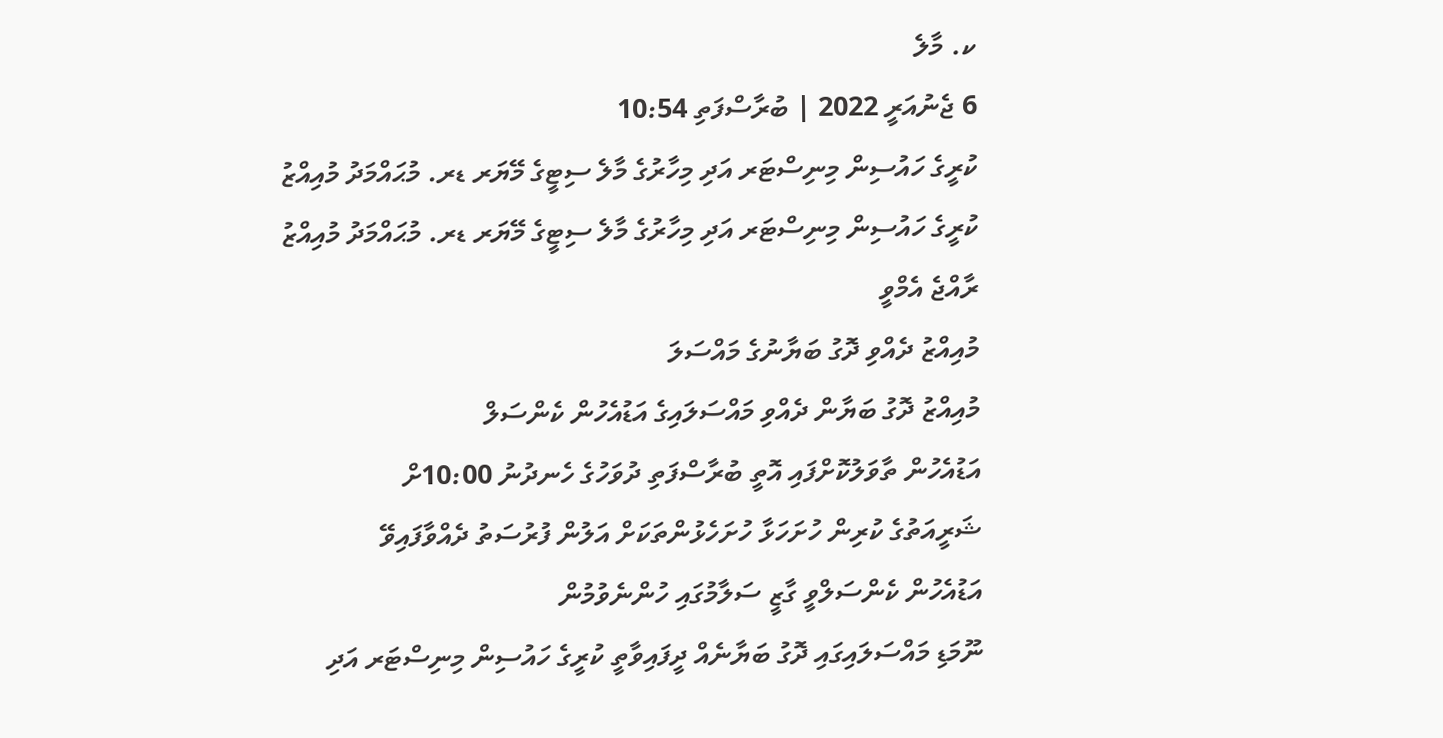ކ. މާލެ
6 ޖެނުއަރީ 2022 | ބުރާސްފަތި 10:54
ކުރީގެ ހައުސިން މިނިސްޓަރ އަދި މިހާރުގެ މާލެ ސިޓީގެ މޭޔަރ ޑރ. މުޙައްމަދު މުއިއްޒު
ކުރީގެ ހައުސިން މިނިސްޓަރ އަދި މިހާރުގެ މާލެ ސިޓީގެ މޭޔަރ ޑރ. މުޙައްމަދު މުއިއްޒު
ރާއްޖެ އެމްވީ
މުއިއްޒު ދެއްވި ދޮގު ބަޔާނުގެ މައްސަލަ
މުއިއްޒު ދޮގު ބަޔާން ދެއްވި މައްސަލައިގެ އަޑުއެހުން ކެންސަލް
އަޑުއެހުން ތާވަލުކޮށްފައި އޮތީ ބުރާސްފަތި ދުވަހުގެ ހެނދުނު 10:00ށް
ޝަރީއަތުގެ ކުރިން ހުށަހަޅާ ހުށަހެޅުންތަކަށް އަލުން ފުރުސަތު ދެއްވާފައިވޭ
އަޑުއެހުން ކެންސަލްވީ ގާޒީ ސަލާމުގައި ހުންނެވުމުން
ނޫމަޑި މައްސަލައިގައި ދޮގު ބަޔާނެއް ދީފައިވާތީ ކުރީގެ ހައުސިން މިނިސްޓަރ އަދި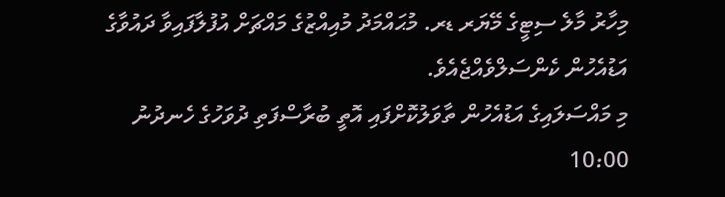މިހާރު މާލެ ސިޓީގެ މޭޔަރ ޑރ. މުޙައްމަދު މުއިއްޒުގެ މައްޗަށް އުފުލާފައިވާ ދައުވާގެ އަޑުއެހުން ކެންސަލްވެއްޖެއެވެ.
މި މައްސަލައިގެ އަޑުއެހުން ތާވަލުކޮށްފައި އޮތީ ބުރާސްފަތި ދުވަހުގެ ހެނދުނު 10:00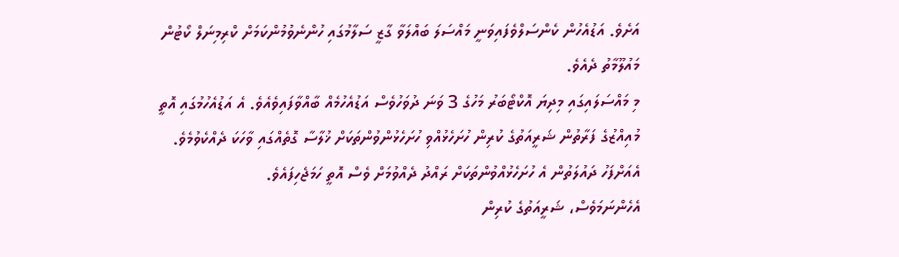އަށެވެ. އަޑުއެހުން ކެންސަލްވެފައިވަނީ މައްސަލަ ބައްލަވާ ގާޒީ ސަލާމުގައި ހުންނެވުމުންކަމަށް ކްރިމިނަލް ކޯޓުން މައުލޫމާތު ދެއެވެ.
މި މައްސަލައިގައި މިދިޔަ އޮކްޓޯބަރު މަހުގެ 3 ވަނަ ދުވަހުވެސް އަޑުއެހުމެއް ބާއްވާފައިވެއެވެ. އެ އަޑުއެހުމުގައި އޮތީ މުއިއްޒުގެ ފަރާތުން ޝަރީއަތުގެ ކުރިން ހުށަހެޅުއްވި ހުށަހެޅުންވުންތަކަށް ޚުލާސާ ގޮތެއްގައި ވާހަކަ ދެއްކެވުމެވެ. އެއަށްފަހު ދައުލަތުން އެ ހުށަހެޅުއްވުންތަކަށް ރައްދު ދެއްވުމަށް ވެސް އޮތީ ހަމަޖެހިފައެވެ.
އެހެންނަމަވެސް، ޝަރީއަތުގެ ކުރިން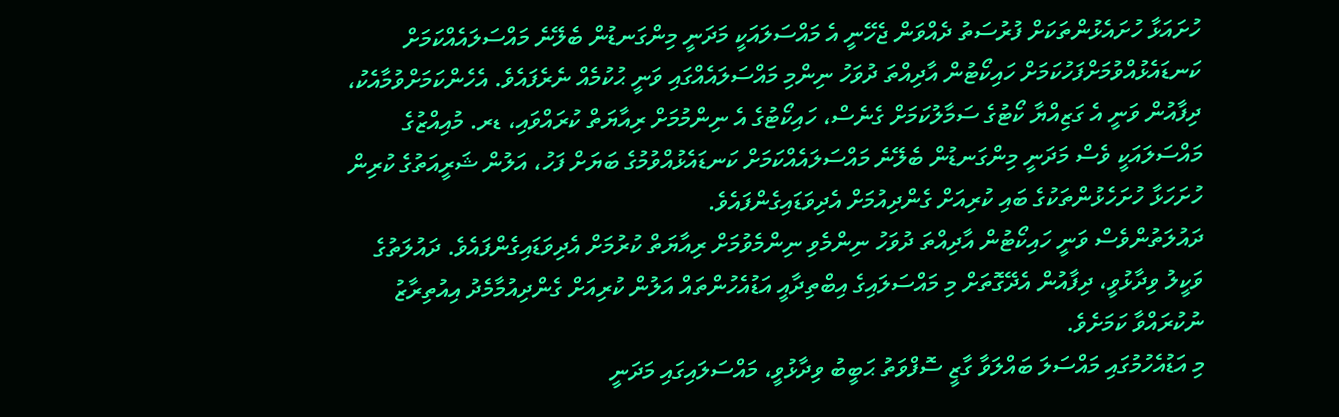ހުށައަޅާ ހުށައެޅުންތަކަށް ފުރުސަތު ދެއްވަން ޖެހޭނީ އެ މައްސަލައަކީ މަދަނީ މިންގަނޑުން ބެލޭނެ މައްސަލައެއްކަމަށް ކަނޑައެޅުއްވުމަށްފަހުކަމަށް ހައިކޯޓުން އާދިއްތަ ދުވަހު ނިންމި މައްސަލައެއްގައި ވަނީ ޙުކުމެއް ނެރެފައެވެ. އެހެންކަމަށްވުމާއެކު، ދިފާއުން ވަނީ އެ ގަޒިއްޔާ ކޯޓުގެ ސަމާލުކަމަށް ގެނެސް، ހައިކޯޓުގެ އެ ނިންމުމަށް ރިއާޔަތް ކުރައްވައި، ޑރ. މުއިއްޒުގެ މައްސަލައަކީ ވެސް މަދަނީ މިންގަނޑުން ބެލޭނެ މައްސަލައެއްކަމަށް ކަނޑައެޅުއްވުމުގެ ބަޔަށް ފަހު، އަލުން ޝަރީއަތުގެ ކުރިން ހުށަހަޅާ ހުށަހެޅުންތަކުގެ ބައި ކުރިއަށް ގެންދިއުމަށް އެދިވަޑައިގެންފައެވެ.
ދައުލަތުންވެސް ވަނީ ހައިކޯޓުން އާދިއްތަ ދުވަހު ނިންމެވި ނިންމެވުމަށް ރިއާޔަތް ކުރުމަށް އެދިވަޑައިގެންފައެވެ. ދައުލަތުގެ ވަކީލު ވިދާޅުވީ، ދިފާއުން އެދޭގޮތަށް މި މައްސަލައިގެ އިބްތިދާއީ އަޑުއެހުންތައް އަލުން ކުރިއަށް ގެންދިއުމާމެދު އިއުތިރާޒު ނުކުރައްވާ ކަމަށެވެ.
މި އަޑުއެހުމުގައި މައްސަލަ ބައްލަވާ ގާޒީ ސޮފްވަތު ޙަބީބު ވިދާޅުވީ، މައްސަލައިގައި މަދަނީ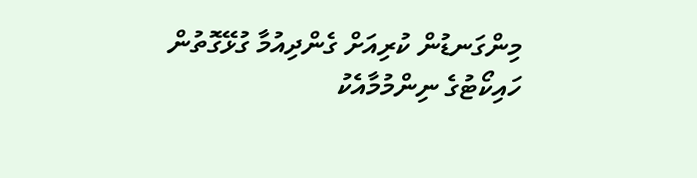މިންގަނޑުން ކުރިއަށް ގެންދިއުމާ ގުޅޭގޮތުން ހައިކޯޓުގެ ނިންމުމާއެކު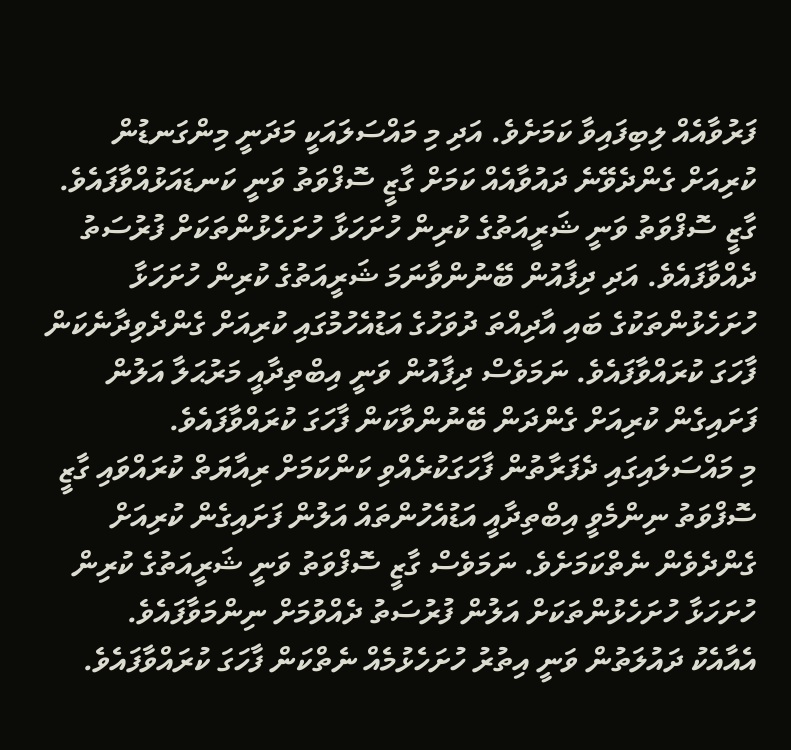ފަރުވާއެއް ލިބިފައިވާ ކަމަށެވެ. އަދި މި މައްސަލައަކީ މަދަނީ މިންގަނޑުން ކުރިއަށް ގެންދެވޭނެ ދައުވާއެއް ކަމަށް ގާޒީ ސޮފްވަތު ވަނީ ކަނޑައަޅުއްވާފައެވެ. ގާޒީ ސޮފްވަތު ވަނީ ޝަރީއަތުގެ ކުރިން ހުށަހަޅާ ހުށަހެޅުންތަކަށް ފުރުސަތު ދެއްވާފައެވެ. އަދި ދިފާއުން ބޭނުންވާނަމަ ޝަރީއަތުގެ ކުރިން ހުށަހަޅާ ހުށަހެޅުންތަކުގެ ބައި އާދިއްތަ ދުވަހުގެ އަޑުއެހުމުގައި ކުރިއަށް ގެންދެވިދާނެކަން ފާހަގަ ކުރައްވާފައެވެ. ނަމަވެސް ދިފާއުން ވަނީ އިބްތިދާއީ މަރުޙަލާ އަލުން ފަށައިގެން ކުރިއަށް ގެންދަން ބޭނުންވާކަން ފާހަގަ ކުރައްވާފައެވެ.
މި މައްސަލައިގައި ދެފަރާތުން ފާހަގަކުރެއްވި ކަންކަމަށް ރިއާޔަތް ކުރައްވައި ގާޒީ ސޮފްވަތު ނިންމެވީ އިބްތިދާއީ އަޑުއެހުންތައް އަލުން ފަށައިގެން ކުރިއަށް ގެންދެވެން ނެތްކަމަށެވެ. ނަމަވެސް ގާޒީ ސޮފްވަތު ވަނީ ޝަރީއަތުގެ ކުރިން ހުށަހަޅާ ހުށަހެޅުންތަކަށް އަލުން ފުރުސަތު ދެއްވުމަށް ނިންމަވާފައެވެ.
އެއާއެކު ދައުލަތުން ވަނީ އިތުރު ހުށަހެޅުމެއް ނެތްކަން ފާހަގަ ކުރައްވާފައެވެ.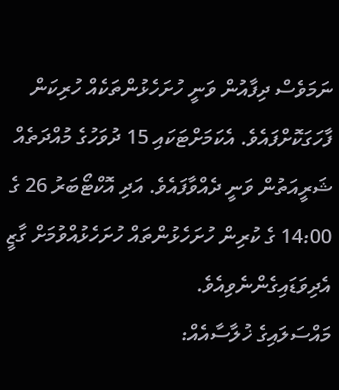ނަމަވެސް ދިފާއުން ވަނީ ހުށަހެޅުންތަކެއް ހުރިކަން ފާހަގަކޮށްފައެވެ. އެކަމަށްޓަކައި 15 ދުވަހުގެ މުއްދަތެއް ޝަރީއަތުން ވަނީ ދެއްވާފައެވެ. އަދި އޮކްޓޯބަރު 26 ގެ 14:00 ގެ ކުރިން ހުށަހެޅުންތައް ހުށަހެޅުއްވުމަށް ގާޒީ އެދިވަޑައިގެންނެވިއެވެ.
މައްސަލައިގެ ޚުލާސާއެއް: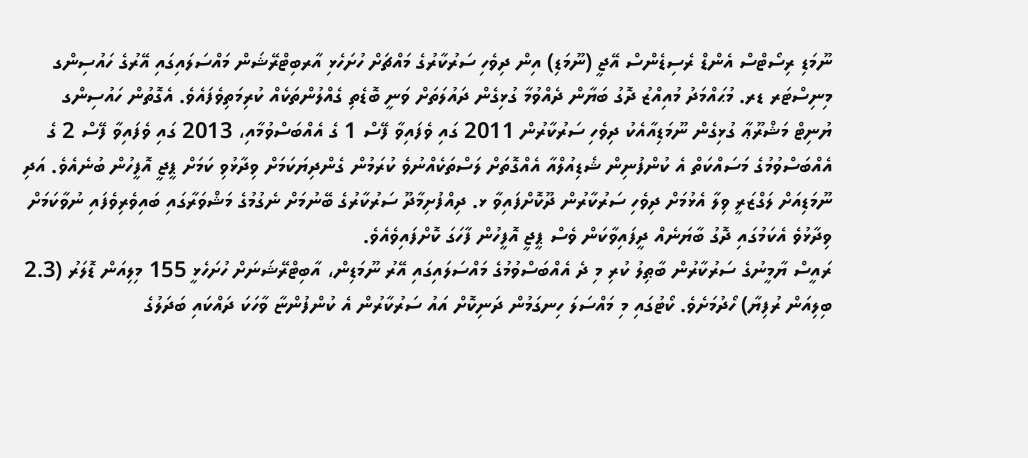ނޫމަޑި ރިސޯޓްސް އެންޑް ރެސިޑެންސް އޭޖީ (ނޫމަޑި) އިން ދިވެހި ސަރުކާރުގެ މައްޗަށް ހުށަހެޅި އާރބިޓްރޭޝަން މައްސަލައިގައި އޭރުގެ ހައުސިންގ މިނިސްޓަރ ޑރ. މުޙައްމަދު މުއިއްޒު ދޮގު ބަޔާން ދެއްވުމާ ގުޅިގެން ދައުލަތަށް ވަނީ ބޮޑެތި ގެއްލުންތަކެއް ކުރިމަތިވެފައެވެ. އެގޮތުން ހައުސިންގ ޔުނިޓް މަޝްރޫޢާ ގުޅިގެން ނޫމަޑިއާއެކު ދިވެހި ސަރުކާރުން 2011 ގައި ވެފައިވާ ފޭސް 1 ގެ އެއްބަސްވުމާއި، 2013 ގައި ވެފައިވާ ފޭސް 2 ގެ އެއްބަސްވުމުގެ މަސައްކަތް އެ ކުންފުނިން ޝެޑިއުލްއާ އެއްގޮތަށް ލަސްތަކެއްނުވެ ކުރަމުން ގެންދިޔަކަމަށް ވިދާޅުވި ކަމަށް ޕީޖީ އޮފީހުން ބުނެއެވެ. އަދި ނޫމަޑިއަށް ލަގްޒަރީ ވިލާ އެޅުމަށް ދިވެހި ސަރުކާރުން ދޫކޮށްފައިވާ ޅ. ދިއްފުށިމާދޫ ސަރުކާރުގެ ބޭނުމަށް ނެގުމުގެ މަޝްވަރާގައި ބައިވެރިވެފައި ނުވާކަމަށް ވިދާޅުވެ އެކަމުގައި ދޮގު ބާޔަނެއް ދީފައިވާކަން ވެސް ޕީޖީ އޮފީހުން ފާހަގަ ކޮށްފައިވެއެވެ.
ރައީސް ޔާމީނުގެ ސަރުކާރުން ބާޠިލު ކުރި މި ދެ އެއްބަސްވުމުގެ މައްސަލައިގައި އޭރު ނޫމަޑިން، އާބިޓްރޭޝަނަށް ހުށަހެޅީ 155 މިލިއަން ޑޮލަރު (2.3 ބިލިއަން ރުފިޔާ) ހޯދުމަށެވެ. ކޯޓުގައި މި މައްސަލަ ހިނގަމުން ދަނިކޮށް އައު ސަރުކާރުން އެ ކުންފުންޏާ ވާހަކަ ދައްކައި ބަދަލުގެ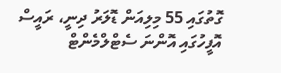ގޮތުގައި 55 މިލިއަން ޑޮލަރު ދިނީ، ރައީސް އޮފީހުގައި އޮންނަ ސެޓްލްމެންޓް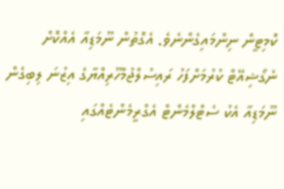ކޮމިޓީން ނިންމައިގެންނެވެ. އެގޮތުން ނޫމަޑިއާ އެއްކޮށް ނެގޯޝިއޭޓް ކުރުމަށްފަހު ރައިސުލްޖުމްހޫރިއްޔާގެ އިޒުނަ ލިބިގެން ނޫމަޑިއާ އެކު ސެޓްލްމެންޓް އެގްރީމެންޓެއްގައި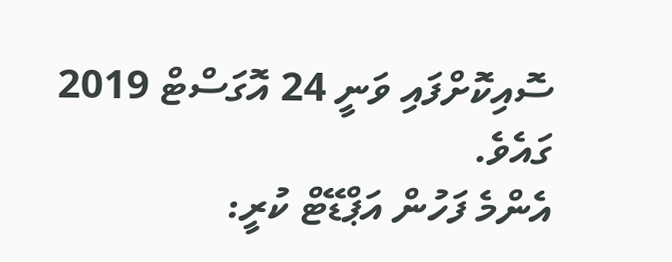ސޮއިކޮށްފައި ވަނީ 24 އޮގަސްޓް 2019 ގައެވެ.
އެންމެ ފަހުން އަޕްޑޭޓް ކުރީ: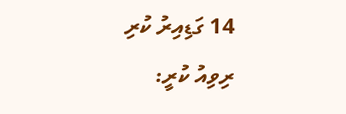14 ގަޑިއިރު ކުރި
ރިވިއު ކުރީ: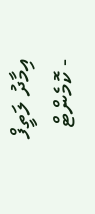އިމާދު ލަތީފް
- ކޮމެންޓް